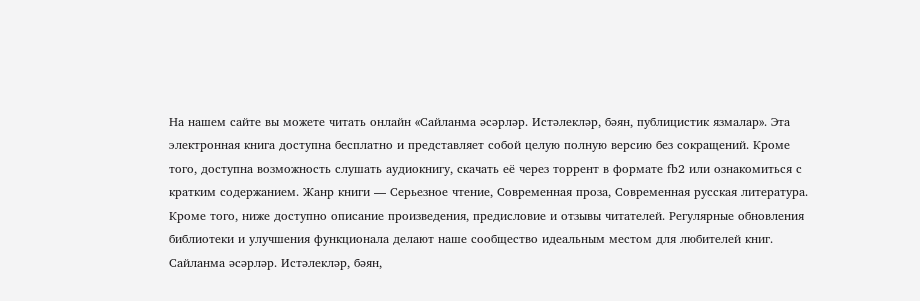На нашем сайте вы можете читать онлайн «Сайланма әсәрләр. Истәлекләр, бәян, публицистик язмалар». Эта электронная книга доступна бесплатно и представляет собой целую полную версию без сокращений. Кроме того, доступна возможность слушать аудиокнигу, скачать её через торрент в формате fb2 или ознакомиться с кратким содержанием. Жанр книги — Серьезное чтение, Современная проза, Современная русская литература. Кроме того, ниже доступно описание произведения, предисловие и отзывы читателей. Регулярные обновления библиотеки и улучшения функционала делают наше сообщество идеальным местом для любителей книг.
Сайланма әсәрләр. Истәлекләр, бәян,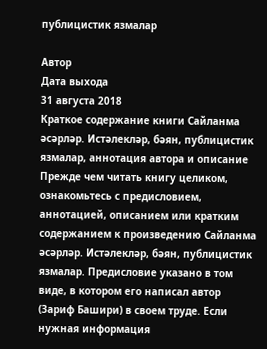публицистик язмалар

Автор
Дата выхода
31 августа 2018
Краткое содержание книги Сайланма әсәрләр. Истәлекләр, бәян, публицистик язмалар, аннотация автора и описание
Прежде чем читать книгу целиком, ознакомьтесь с предисловием, аннотацией, описанием или кратким содержанием к произведению Сайланма әсәрләр. Истәлекләр, бәян, публицистик язмалар. Предисловие указано в том виде, в котором его написал автор (Зариф Башири) в своем труде. Если нужная информация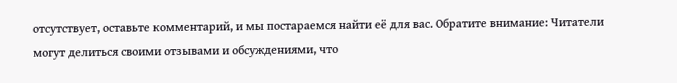отсутствует, оставьте комментарий, и мы постараемся найти её для вас. Обратите внимание: Читатели могут делиться своими отзывами и обсуждениями, что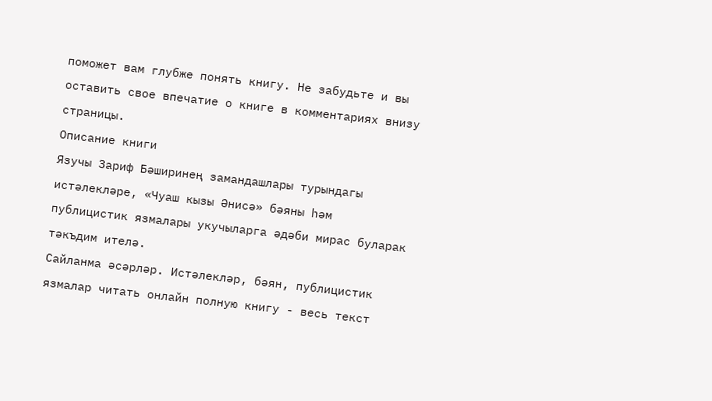поможет вам глубже понять книгу. Не забудьте и вы оставить свое впечатие о книге в комментариях внизу страницы.
Описание книги
Язучы Зариф Бәширинең замандашлары турындагы истәлекләре, «Чуаш кызы Әнисә» бәяны һәм публицистик язмалары укучыларга әдәби мирас буларак тәкъдим ителә.
Сайланма әсәрләр. Истәлекләр, бәян, публицистик язмалар читать онлайн полную книгу - весь текст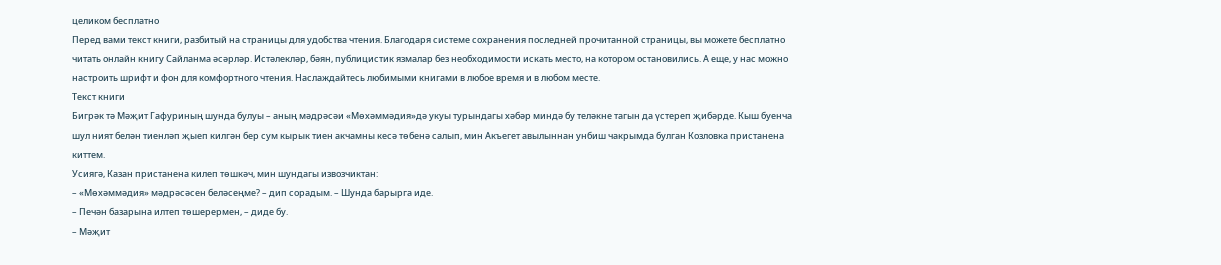целиком бесплатно
Перед вами текст книги, разбитый на страницы для удобства чтения. Благодаря системе сохранения последней прочитанной страницы, вы можете бесплатно читать онлайн книгу Сайланма әсәрләр. Истәлекләр, бәян, публицистик язмалар без необходимости искать место, на котором остановились. А еще, у нас можно настроить шрифт и фон для комфортного чтения. Наслаждайтесь любимыми книгами в любое время и в любом месте.
Текст книги
Бигрәк тә Мәҗит Гафуриның шунда булуы – аның мәдрәсәи «Мөхәммәдия»дә укуы турындагы хәбәр миндә бу теләкне тагын да үстереп җибәрде. Кыш буенча шул ният белән тиенләп җыеп килгән бер сум кырык тиен акчамны кесә төбенә салып, мин Акъегет авылыннан унбиш чакрымда булган Козловка пристанена киттем.
Усиягә, Казан пристанена килеп төшкәч, мин шундагы извозчиктан:
– «Мөхәммәдия» мәдрәсәсен беләсеңме? – дип сорадым. – Шунда барырга иде.
– Печән базарына илтеп төшерермен, – диде бу.
– Мәҗит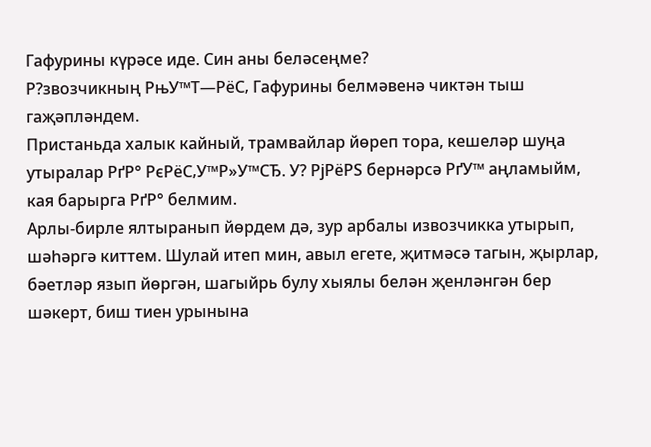Гафурины күрәсе иде. Син аны беләсеңме?
Р?звозчикның РњУ™Т—РёС‚ Гафурины белмәвенә чиктән тыш гаҗәпләндем.
Пристаньда халык кайный, трамвайлар йөреп тора, кешеләр шуңа утыралар РґР° РєРёС‚У™Р»У™СЂ. У? РјРёРЅ бернәрсә РґУ™ аңламыйм, кая барырга РґР° белмим.
Арлы-бирле ялтыранып йөрдем дә, зур арбалы извозчикка утырып, шәһәргә киттем. Шулай итеп мин, авыл егете, җитмәсә тагын, җырлар, бәетләр язып йөргән, шагыйрь булу хыялы белән җенләнгән бер шәкерт, биш тиен урынына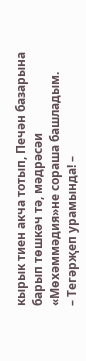кырык тиен акча тотып, Печән базарына барып төшкәч тә, мәдрәсәи «Мөхәммәдия»не сораша башладым.
– Тегәрҗеп урамында! –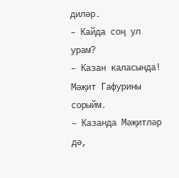диләр.
– Кайда соң ул урам?
– Казан каласында!
Мәҗит Гафурины сорыйм.
– Казанда Мәҗитләр дә,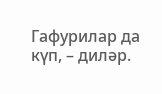Гафурилар да күп, – диләр.